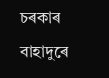চৰকাৰ বাহাদুৰে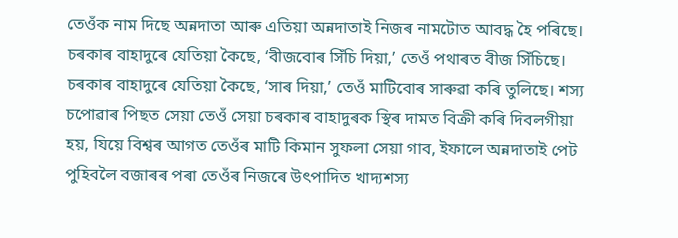তেওঁক নাম দিছে অন্নদাতা আৰু এতিয়া অন্নদাতাই নিজৰ নামটোত আবদ্ধ হৈ পৰিছে। চৰকাৰ বাহাদুৰে যেতিয়া কৈছে, ‘বীজবোৰ সিঁচি দিয়া,’ তেওঁ পথাৰত বীজ সিঁচিছে। চৰকাৰ বাহাদুৰে যেতিয়া কৈছে, ‘সাৰ দিয়া,’ তেওঁ মাটিবোৰ সাৰুৱা কৰি তুলিছে। শস্য চপোৱাৰ পিছত সেয়া তেওঁ সেয়া চৰকাৰ বাহাদুৰক স্থিৰ দামত বিক্ৰী কৰি দিবলগীয়া হয়, যিয়ে বিশ্বৰ আগত তেওঁৰ মাটি কিমান সুফলা সেয়া গাব, ইফালে অন্নদাতাই পেট পুহিবলৈ বজাৰৰ পৰা তেওঁৰ নিজৰে উৎপাদিত খাদ্যশস্য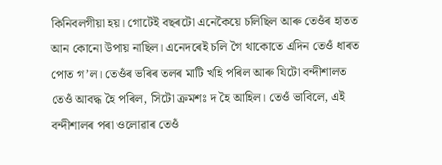কিনিবলগীয়া হয়। গোটেই বছৰটো এনেকৈয়ে চলিছিল আৰু তেওঁৰ হাতত আন কোনো উপায় নাছিল। এনেদৰেই চলি গৈ থাকোতে এদিন তেওঁ ধাৰত পোত গ’ল। তেওঁৰ ভৰিৰ তলৰ মাটি খহি পৰিল আৰু যিটো বন্দীশালত তেওঁ আবদ্ধ হৈ পৰিল, সিটো ক্ৰমশঃ দ হৈ আহিল। তেওঁ ভাবিলে, এই বন্দীশালৰ পৰা ওলোৱাৰ তেওঁ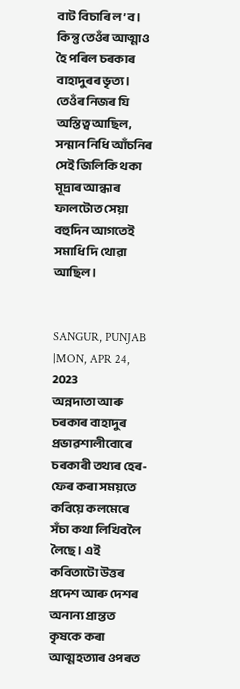বাট বিচাৰি ল’ব। কিন্তু তেওঁৰ আত্মাও হৈ পৰিল চৰকাৰ বাহাদুৰৰ ভৃত্য। তেওঁৰ নিজৰ যি অস্তিত্ব আছিল, সন্মান নিধি আঁচনিৰ সেই জিলিকি থকা মূদ্ৰাৰ আন্ধাৰ ফালটোত সেয়া বহুদিন আগতেই সমাধি দি থোৱা আছিল।


SANGUR, PUNJAB
|MON, APR 24, 2023
অন্নদাতা আৰু চৰকাৰ বাহাদুৰ
প্ৰভাৱশালীবোৰে চৰকাৰী তথ্যৰ হেৰ-ফেৰ কৰা সময়তে কবিয়ে কলমেৰে সঁচা কথা লিখিবলৈ লৈছে। এই কবিতাটো উত্তৰ প্ৰদেশ আৰু দেশৰ অনান্য প্ৰান্তত কৃষকে কৰা আত্মহত্যাৰ ওপৰত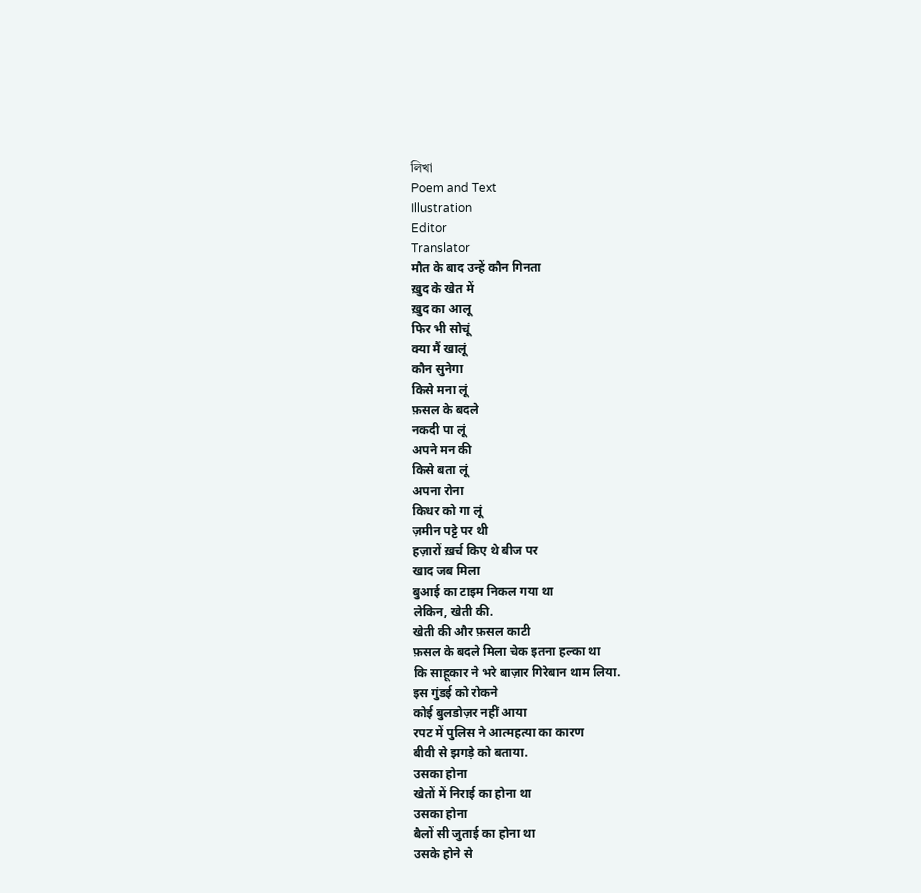লিখা
Poem and Text
Illustration
Editor
Translator
मौत के बाद उन्हें कौन गिनता
ख़ुद के खेत में
ख़ुद का आलू
फिर भी सोचूं
क्या मैं खालूं
कौन सुनेगा
किसे मना लूं
फ़सल के बदले
नकदी पा लूं
अपने मन की
किसे बता लूं
अपना रोना
किधर को गा लूं
ज़मीन पट्टे पर थी
हज़ारों ख़र्च किए थे बीज पर
खाद जब मिला
बुआई का टाइम निकल गया था
लेकिन, खेती की.
खेती की और फ़सल काटी
फ़सल के बदले मिला चेक इतना हल्का था
कि साहूकार ने भरे बाज़ार गिरेबान थाम लिया.
इस गुंडई को रोकने
कोई बुलडोज़र नहीं आया
रपट में पुलिस ने आत्महत्या का कारण
बीवी से झगड़े को बताया.
उसका होना
खेतों में निराई का होना था
उसका होना
बैलों सी जुताई का होना था
उसके होने से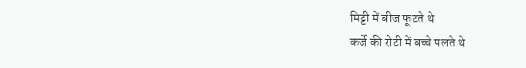मिट्टी में बीज फूटते थे
कर्जे की रोटी में बच्चे पलते थे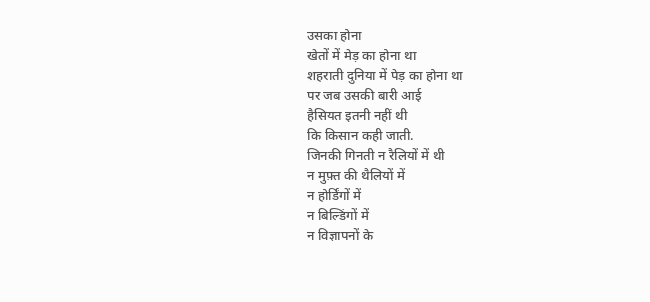उसका होना
खेतों में मेड़ का होना था
शहराती दुनिया में पेड़ का होना था
पर जब उसकी बारी आई
हैसियत इतनी नहीं थी
कि किसान कही जाती.
जिनकी गिनती न रैलियों में थी
न मुफ़्त की थैलियों में
न होर्डिंगों में
न बिल्डिंगों में
न विज्ञापनों के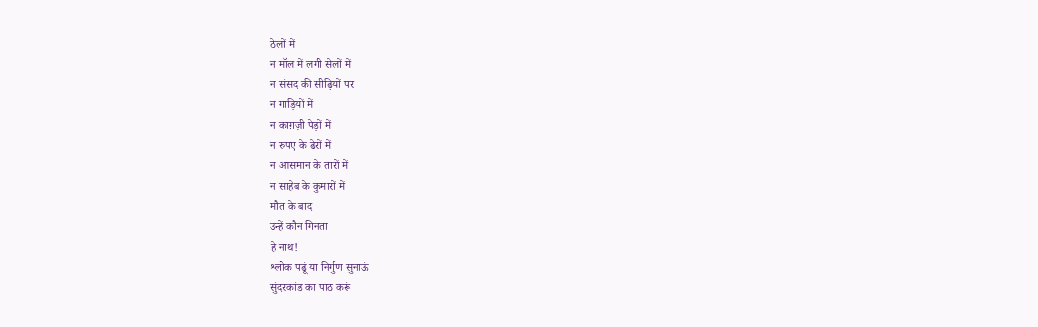ठेलों में
न मॉल में लगी सेलों में
न संसद की सीढ़ियों पर
न गाड़ियों में
न काग़ज़ी पेड़ों में
न रुपए के ढेरों में
न आसमान के तारों में
न साहेब के कुमारों में
मौत के बाद
उन्हें कौन गिनता
हे नाथ!
श्लोक पढूं या निर्गुण सुनाऊं
सुंदरकांड का पाठ करूं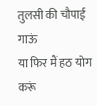तुलसी की चौपाई गाऊं
या फिर मैं हठ योग करूं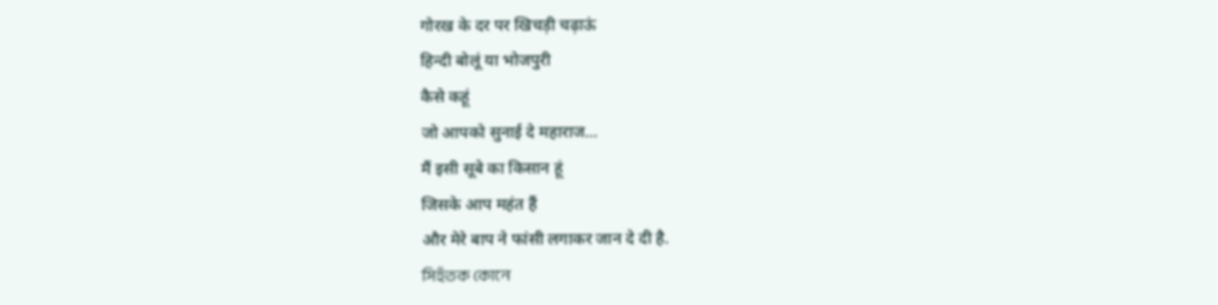गोरख के दर पर खिचड़ी चढ़ाऊं
हिन्दी बोलूं या भोजपुरी
कैसे कहूं
जो आपको सुनाई दे महाराज…
मैं इसी सूबे का किसान हूं
जिसके आप महंत हैं
और मेरे बाप ने फांसी लगाकर जान दे दी है.
সিহঁতক কোনে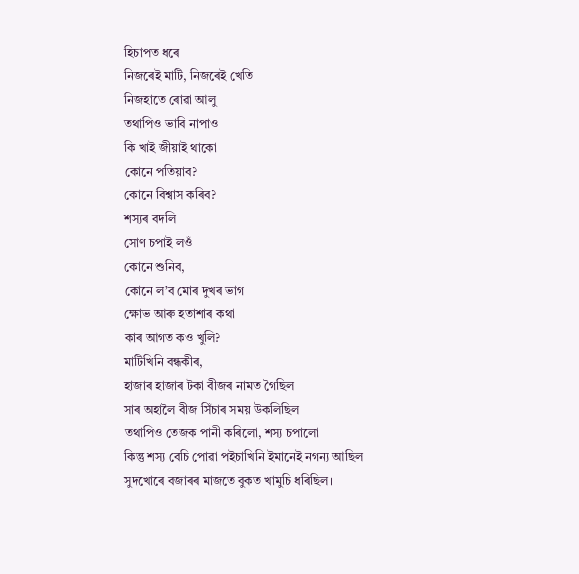হিচাপত ধৰে
নিজৰেই মাটি, নিজৰেই খেতি
নিজহাতে ৰোৱা আলু
তথাপিও ভাবি নাপাও
কি খাই জীয়াই থাকো
কোনে পতিয়াব?
কোনে বিশ্বাস কৰিব?
শস্যৰ বদলি
সোণ চপাই লওঁ
কোনে শুনিব,
কোনে ল’ব মোৰ দুখৰ ভাগ
ক্ষোভ আৰু হতাশাৰ কথা
কাৰ আগত কও খুলি?
মাটিখিনি বন্ধকীৰ,
হাজাৰ হাজাৰ টকা বীজৰ নামত গৈছিল
সাৰ অহালৈ বীজ সিঁচাৰ সময় উকলিছিল
তথাপিও তেজক পানী কৰিলো, শস্য চপালো
কিন্তু শস্য বেচি পোৱা পইচাখিনি ইমানেই নগন্য আছিল
সুদখোৰে বজাৰৰ মাজতে বুকত খামুচি ধৰিছিল।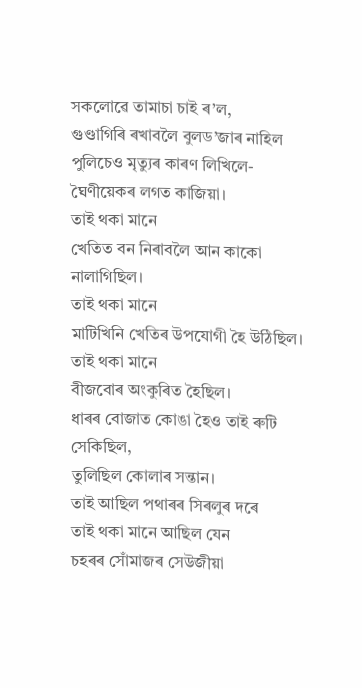সকলোৱে তামাচা চাই ৰ’ল,
গুণ্ডাগিৰি ৰখাবলৈ বুলড’জাৰ নাহিল
পুলিচেও মৃত্যুৰ কাৰণ লিখিলে-
ঘৈণীয়েকৰ লগত কাজিয়া।
তাই থকা মানে
খেতিত বন নিৰাবলৈ আন কাকো নালাগিছিল।
তাই থকা মানে
মাটিখিনি খেতিৰ উপযোগী হৈ উঠিছিল।
তাই থকা মানে
বীজবোৰ অংকুৰিত হৈছিল।
ধাৰৰ বোজাত কোঙা হৈও তাই ৰুটি সেকিছিল,
তুলিছিল কোলাৰ সন্তান।
তাই আছিল পথাৰৰ সিৰলুৰ দৰে
তাই থকা মানে আছিল যেন
চহৰৰ সোঁমাজৰ সেউজীয়া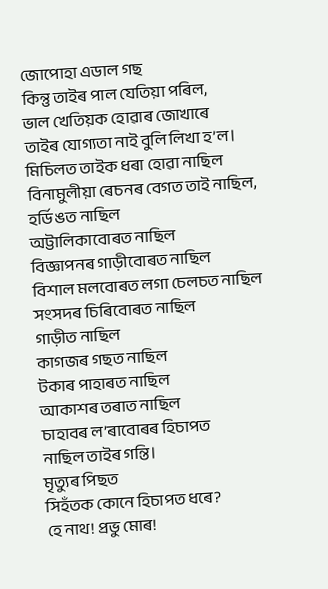জোপোহা এডাল গছ
কিন্তু তাইৰ পাল যেতিয়া পৰিল,
ভাল খেতিয়ক হোৱাৰ জোখাৰে
তাইৰ যোগ্যতা নাই বুলি লিখা হ’ল।
মিচিলত তাইক ধৰা হোৱা নাছিল
বিনামুলীয়া ৰেচনৰ বেগত তাই নাছিল,
হৰ্ডিঙত নাছিল
অট্টালিকাবোৰত নাছিল
বিজ্ঞাপনৰ গাড়ীবোৰত নাছিল
বিশাল মলবোৰত লগা চেলচত নাছিল
সংসদৰ চিৰিবোৰত নাছিল
গাড়ীত নাছিল
কাগজৰ গছত নাছিল
টকাৰ পাহাৰত নাছিল
আকাশৰ তৰাত নাছিল
চাহাবৰ ল’ৰাবোৰৰ হিচাপত
নাছিল তাইৰ গন্তি।
মৃত্যুৰ পিছত
সিহঁতক কোনে হিচাপত ধৰে?
হে নাথ! প্ৰভু মোৰ!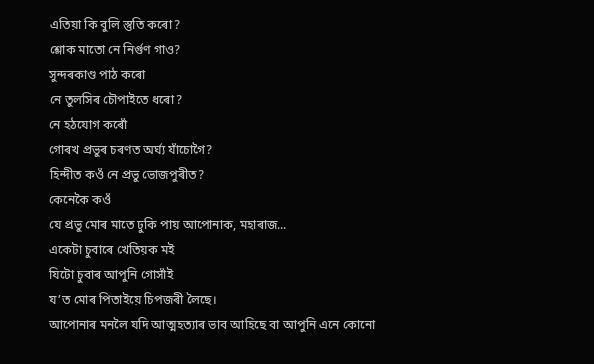এতিয়া কি বুলি স্তুতি কৰো?
শ্লোক মাতো নে নিৰ্গুণ গাও?
সুন্দৰকাণ্ড পাঠ কৰো
নে তুলসিৰ চৌপাইতে ধৰো?
নে হঠযোগ কৰোঁ
গোৰখ প্ৰভুৰ চৰণত অৰ্ঘ্য যাঁচোগৈ?
হিন্দীত কওঁ নে প্ৰভু ভোজপুৰীত?
কেনেকৈ কওঁ
যে প্ৰভু মোৰ মাতে ঢুকি পায় আপোনাক, মহাৰাজ...
একেটা চুবাৰে খেতিয়ক মই
যিটো চুবাৰ আপুনি গোসাঁই
য’ত মোৰ পিতাইয়ে চিপজৰী লৈছে।
আপোনাৰ মনলৈ যদি আত্মহত্যাৰ ভাব আহিছে বা আপুনি এনে কোনো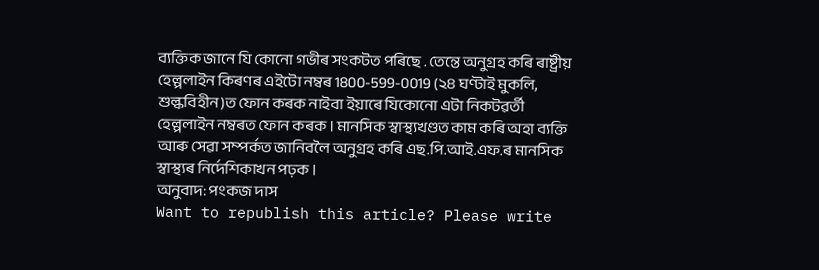ব্যক্তিক জানে যি কোনো গভীৰ সংকটত পৰিছে . তেন্তে অনুগ্ৰহ কৰি ৰাষ্ট্ৰীয় হেল্পলাইন কিৰণৰ এইটো নম্বৰ 1800-599-0019 (২৪ ঘণ্টাই মুকলি, শুল্কবিহীন)ত ফোন কৰক নাইবা ইয়াৰে যিকোনো এটা নিকটৱৰ্তী হেল্পলাইন নম্বৰত ফোন কৰক । মানসিক স্বাস্থ্যখণ্ডত কাম কৰি অহা ব্যক্তি আৰু সেৱা সম্পৰ্কত জানিবলৈ অনুগ্ৰহ কৰি এছ.পি.আই.এফ.ৰ মানসিক স্বাস্থ্যৰ নিৰ্দেশিকাখন পঢ়ক ।
অনুবাদ: পংকজ দাস
Want to republish this article? Please write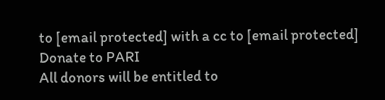to [email protected] with a cc to [email protected]
Donate to PARI
All donors will be entitled to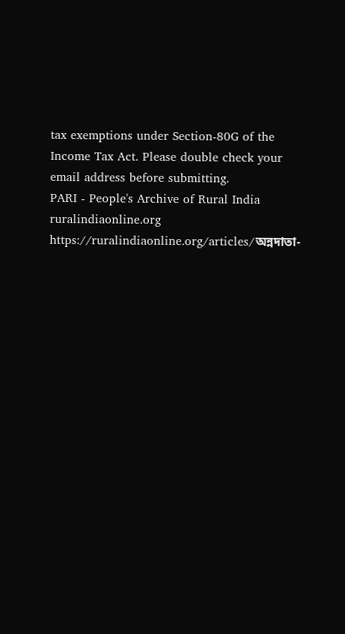tax exemptions under Section-80G of the Income Tax Act. Please double check your email address before submitting.
PARI - People's Archive of Rural India
ruralindiaonline.org
https://ruralindiaonline.org/articles/অন্নদাতা-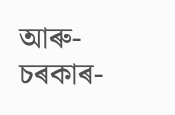আৰু-চৰকাৰ-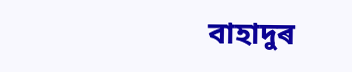বাহাদুৰ